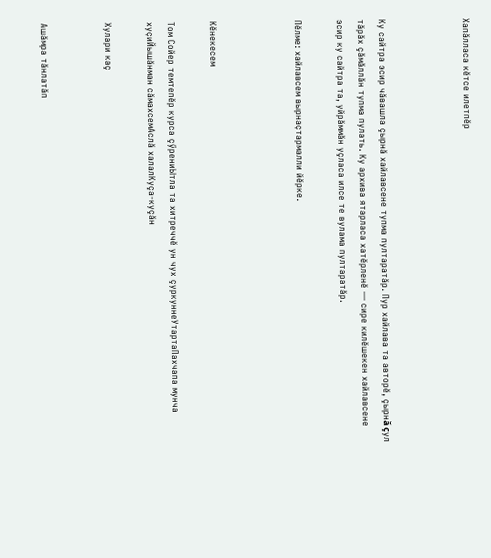Хапăлласа кĕтсе илетпĕр



Ку сайтра эсир чăвашла çырнă хайлавсене тупма пултаратăр. Пур хайлава та авторĕ, çырнă çул тăрăх çăмăллăн тупма пулать. Ку архива ятарласа хатĕрленĕ — сире килĕшекен хайлавсене эсир ку сайтра та, уйрăммăн уçласа илсе те вулама пултаратăр.

Пӗлме: хайлавсем вырнаҫтармалли йӗрке.



Кĕнекесем

Том Сойер темтепĕр курса çӳрениЫтла та хитреччĕ ун чух çуркуннеУтартаПахчапа мунча хуҫиЙышăнман сăмахсемАслă халалКуçа-куçăн

Хулари каç


Ашăмра тăнлатăп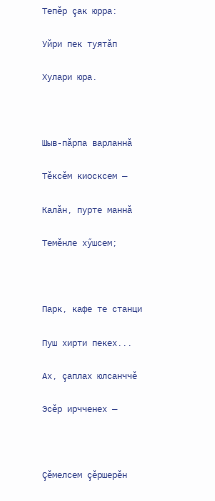Тепĕр çак юрра:

Уйри пек туятăп

Хулари юра.



Шыв-пăрпа варланнă

Тĕксĕм киосксем —

Калăн, пурте маннă

Темĕнле хӳшсем;



Парк, кафе те станци

Пуш хирти пекех...

Ах, çаплах юлсанччĕ

Эсĕр ирчченех —



Çĕмелсем çĕршерĕн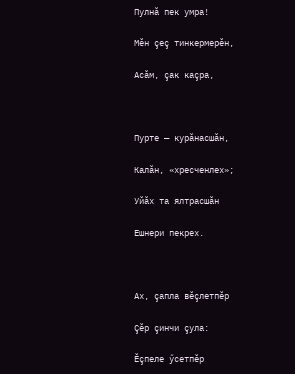Пулнă пек умра!

Мĕн çеç тинкермерĕн,

Асăм, çак каçра,



Пурте — курăнасшăн,

Калăн, «хресченлех»;

Уйăх та ялтрасшăн

Ешнери пекрех.



Ах, çапла вĕçлетпĕр

Çĕр çинчи çула:

Ĕçпеле ӳсетпĕр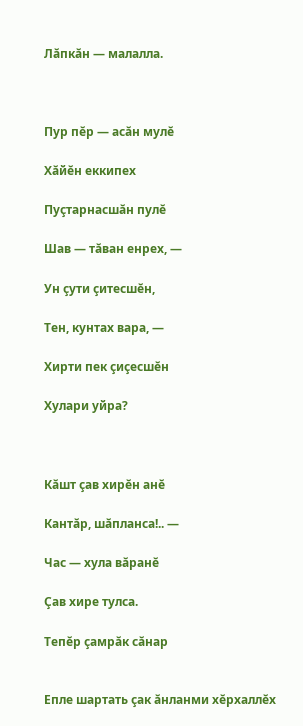Лăпкăн — малалла.



Пур пĕр — асăн мулĕ

Хăйĕн еккипех

Пуçтарнасшăн пулĕ

Шав — тăван енрех, —

Ун çути çитесшĕн,

Тен, кунтах вара, —

Хирти пек çиçесшĕн

Хулари уйра?



Кăшт çав хирĕн анĕ

Кантăр, шăпланса!.. —

Час — хула вăранĕ

Çав хире тулса.

Тепĕр çамрăк сăнар


Епле шартать çак ăнланми хĕрхаллĕх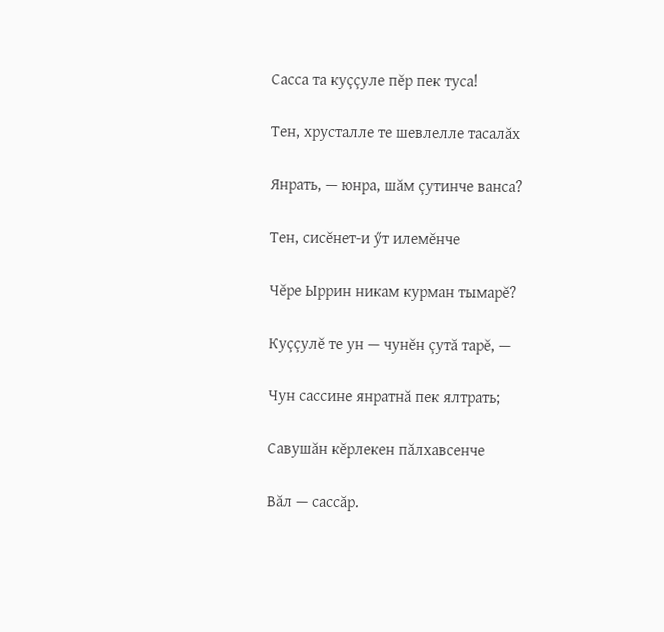Сасса та куççуле пĕр пек туса!

Тен, хрусталле те шевлелле тасалăх

Янрать, — юнра, шăм çутинче ванса?

Тен, сисĕнет-и ӳт илемĕнче

Чĕре Ыррин никам курман тымарĕ?

Куççулĕ те ун — чунĕн çутă тарĕ, —

Чун сассине янратнă пек ялтрать;

Савушăн кĕрлекен пăлхавсенче

Вăл — сассăр.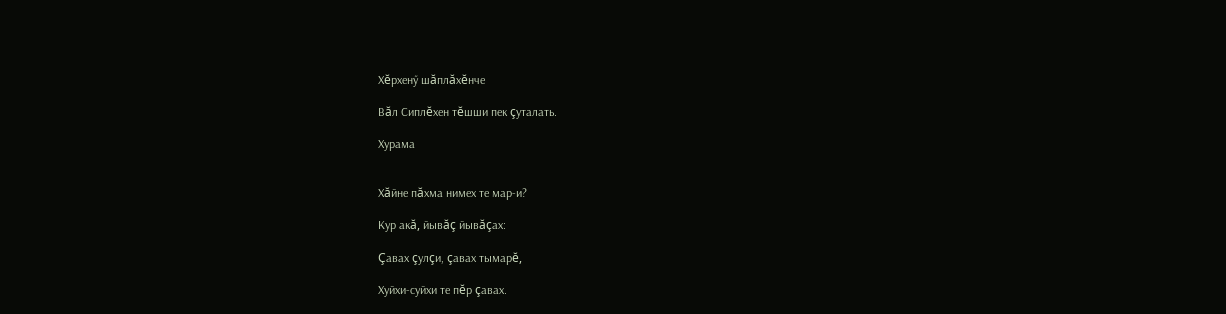Хĕрхенӳ шăплăхĕнче

Вăл Сиплĕхен тĕшши пек çуталать.

Хурама


Хăйне пăхма нимех те мар-и?

Кур акă, йывăç йывăçах:

Çавах çулçи, çавах тымарĕ,

Хуйхи-суйхи те пĕр çавах.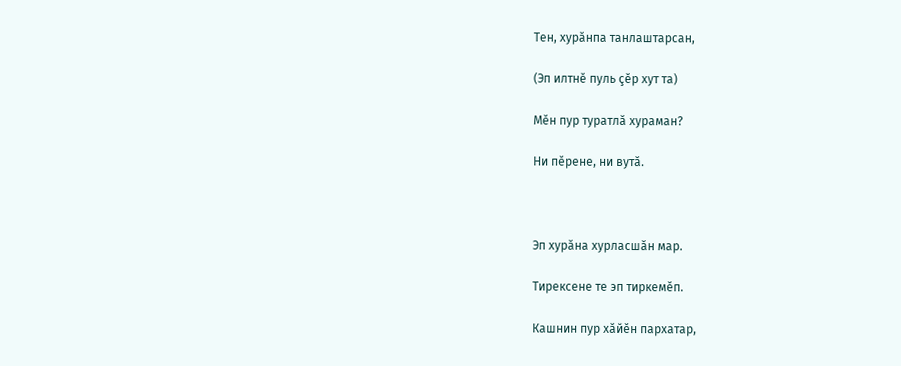Тен, хурăнпа танлаштарсан,

(Эп илтнĕ пуль çĕр хут та)

Мĕн пур туратлă хураман?

Ни пĕрене, ни вутă.



Эп хурăна хурласшăн мар.

Тирексене те эп тиркемĕп.

Кашнин пур хăйĕн пархатар,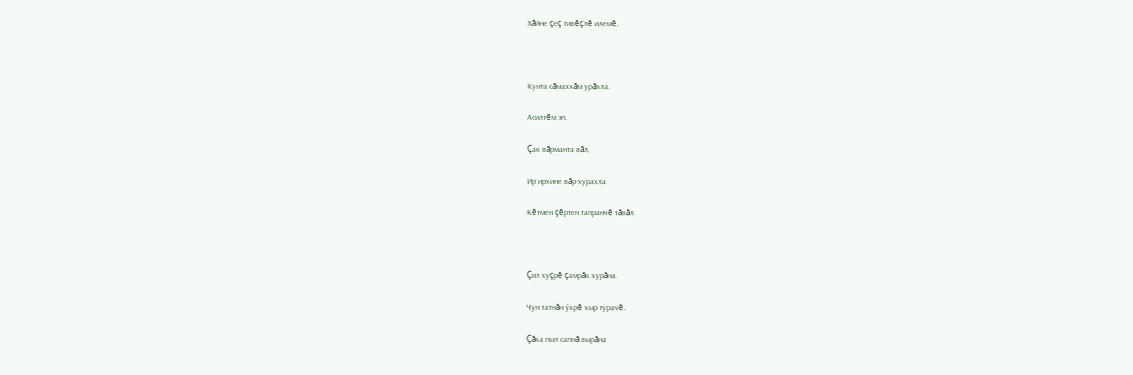Хăйне çеç тивĕçлĕ илемĕ.



Кунта сăмаххăм урăхла.

Асилтĕм эп.

Çак вăрманта вăл,

Ир ирхине вăр-хурахла

Кĕтмен çĕртен тапранчĕ тăвăл.



Çил хуçрĕ çамрăк хурăна.

Чун татнăн ӳкрĕ хыр турачĕ.

Çăка пыл сапнă вырăна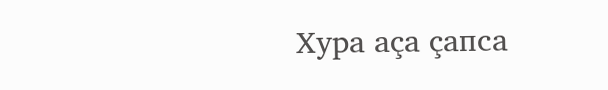Хура аçа çапса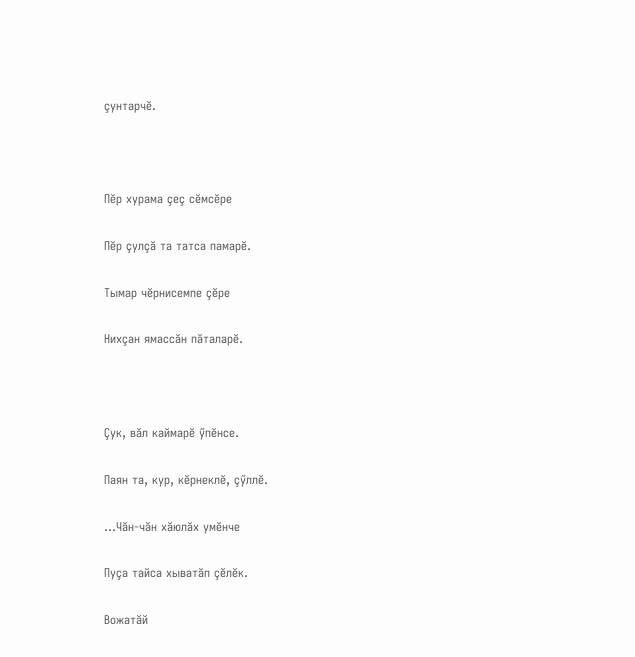çунтарчĕ.



Пĕр хурама çеç сĕмсĕре

Пĕр çулçă та татса памарĕ.

Тымар чĕрнисемпе çĕре

Нихçан ямассăн пăталарĕ.



Çук, вăл каймарĕ ӳпĕнсе.

Паян та, кур, кĕрнеклĕ, çӳллĕ.

...Чăн-чăн хăюлăх умĕнче

Пуçа тайса хыватăп çĕлĕк.

Вожатăй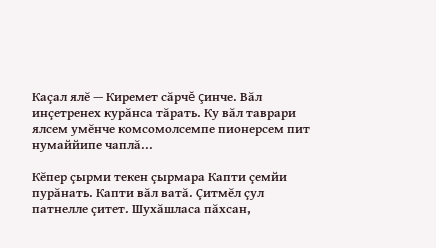Каçал ялĕ — Киремет сăрчĕ çинче. Вăл инçетренех курăнса тăрать. Ку вăл таврари ялсем умĕнче комсомолсемпе пионерсем пит нумаййипе чаплă...

Кĕпер çырми текен çырмара Капти çемйи пурăнать. Капти вăл ватă. Çитмĕл çул патнелле çитет. Шухăшласа пăхсан,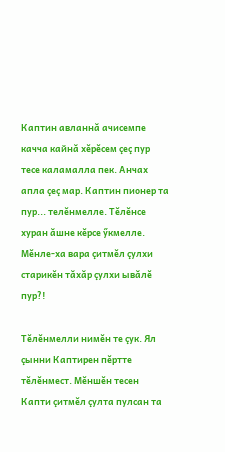Каптин авланнă ачисемпе качча кайнă хĕрĕсем çеç пур тесе каламалла пек. Анчах апла çеç мар. Каптин пионер та пур... телĕнмелле. Тĕлĕнсе хуран ăшне кĕрсе ӳкмелле. Мĕнле-ха вара çитмĕл çулхи старикĕн тăхăр çулхи ывăлĕ пур?!

Тĕлĕнмелли нимĕн те çук. Ял çынни Каптирен пĕртте тĕлĕнмест. Мĕншĕн тесен Капти çитмĕл çулта пулсан та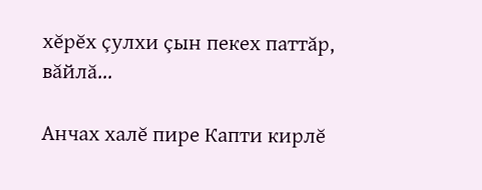хĕрĕх çулхи çын пекех паттăр, вăйлă...

Анчах халĕ пире Капти кирлĕ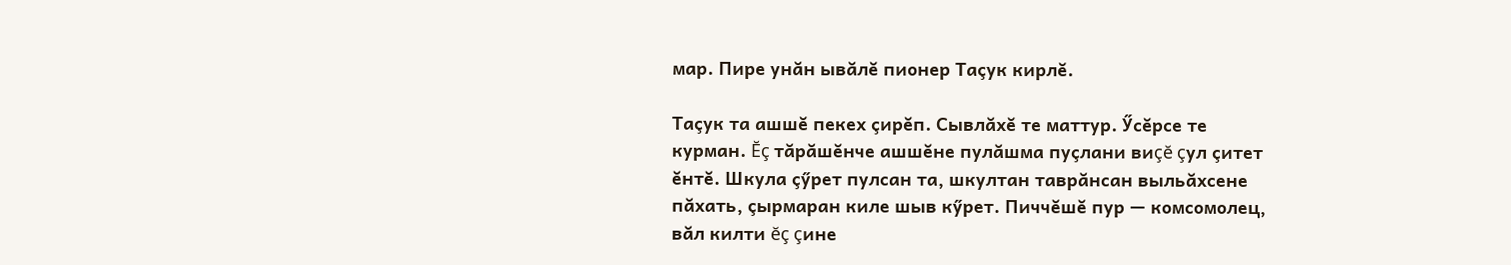мар. Пире унăн ывăлĕ пионер Таçук кирлĕ.

Таçук та ашшĕ пекех çирĕп. Сывлăхĕ те маттур. Ӳсĕрсе те курман. Ĕç тăрăшĕнче ашшĕне пулăшма пуçлани виçĕ çул çитет ĕнтĕ. Шкула çӳрет пулсан та, шкултан таврăнсан выльăхсене пăхать, çырмаран киле шыв кӳрет. Пиччĕшĕ пур — комсомолец, вăл килти ĕç çине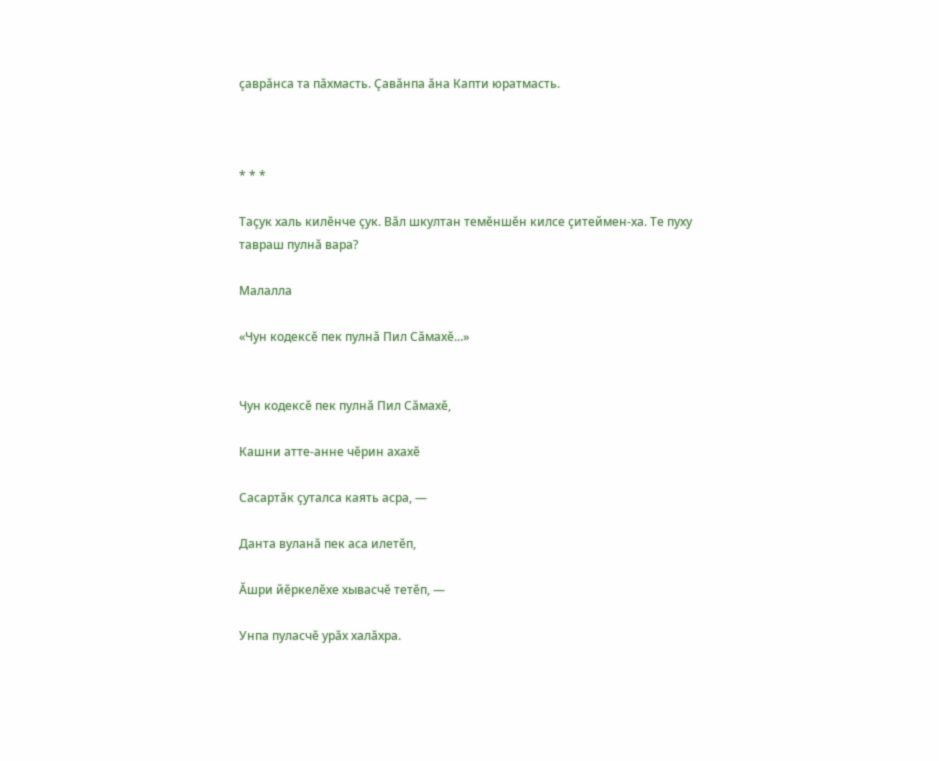çаврăнса та пăхмасть. Çавăнпа ăна Капти юратмасть.



* * *

Таçук халь килĕнче çук. Вăл шкултан темĕншĕн килсе çитеймен-ха. Те пуху тавраш пулнă вара?

Малалла

«Чун кодексĕ пек пулнă Пил Сăмахĕ...»


Чун кодексĕ пек пулнă Пил Сăмахĕ,

Кашни атте-анне чĕрин ахахĕ

Сасартăк çуталса каять асра, —

Данта вуланă пек аса илетĕп,

Ăшри йĕркелĕхе хывасчĕ тетĕп, —

Унпа пуласчĕ урăх халăхра.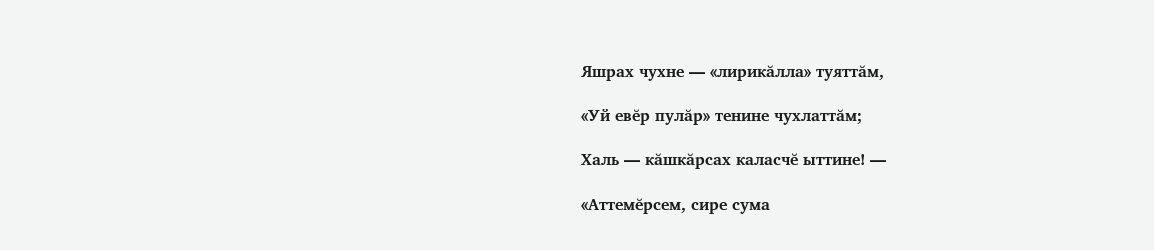Яшрах чухне — «лирикăлла» туяттăм,

«Уй евĕр пулăр» тенине чухлаттăм;

Халь — кăшкăрсах каласчĕ ыттине! —

«Аттемĕрсем, сире сума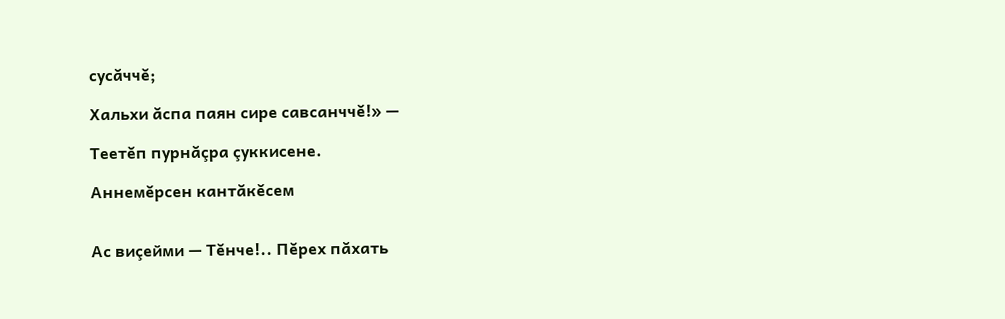сусăччĕ;

Хальхи ăспа паян сире савсанччĕ!» —

Теетĕп пурнăçра çуккисене.

Аннемĕрсен кантăкĕсем


Ас виçейми — Тĕнче!.. Пĕрех пăхать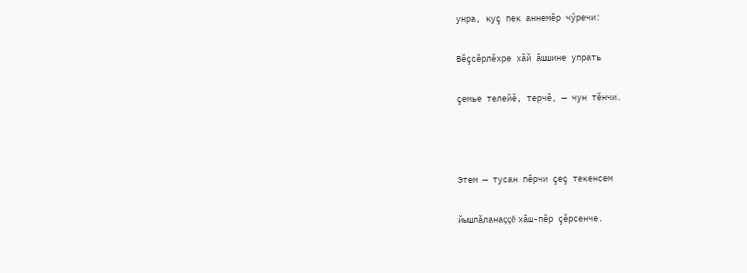унра, куç пек аннемĕр чӳречи:

Вĕçсĕрлĕхре хăй ăшшине упрать

çемье телейĕ, терчĕ, — чун тĕнчи.



Этем — тусан пĕрчи çеç текенсем

йышлăланаççĕ хăш-пĕр çĕрсенче.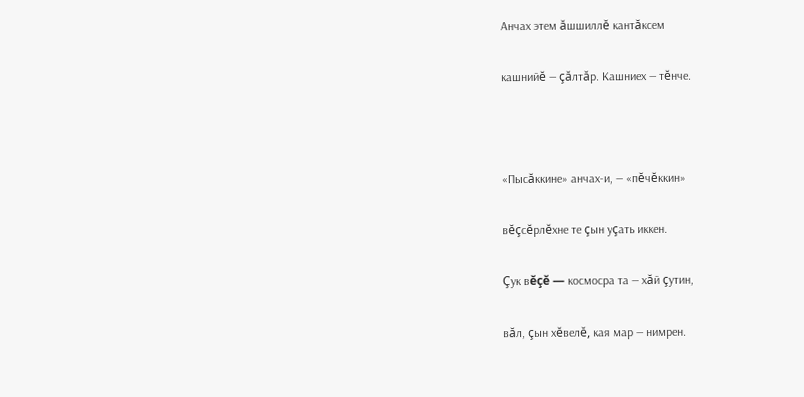Анчах этем ăшшиллĕ кантăксем

кашнийĕ — çăлтăр. Кашниех — тĕнче.



«Пысăккине» анчах-и, — «пĕчĕккин»

вĕçсĕрлĕхне те çын уçать иккен.

Çук вĕçĕ — космосра та — хăй çутин,

вăл, çын хĕвелĕ, кая мар — нимрен.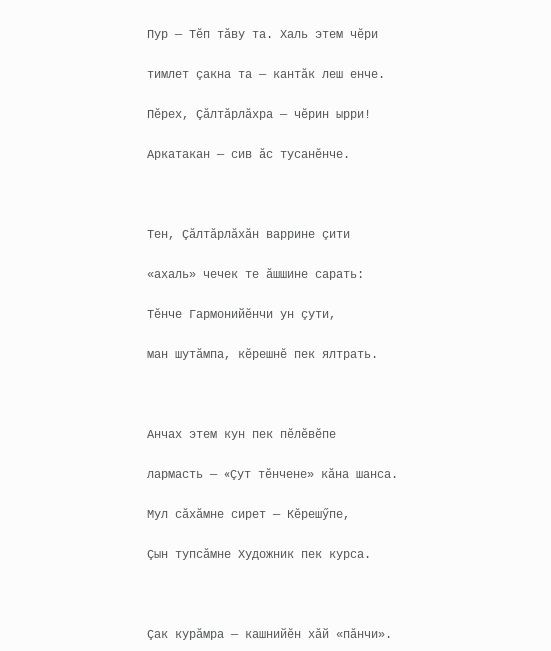Пур — Тĕп тăву та. Халь этем чĕри

тимлет çакна та — кантăк леш енче.

Пĕрех, Çăлтăрлăхра — чĕрин ырри!

Аркатакан — сив ăс тусанĕнче.



Тен, Çăлтăрлăхăн варрине çити

«ахаль» чечек те ăшшине сарать:

Тĕнче Гармонийĕнчи ун çути,

ман шутăмпа, кĕрешнĕ пек ялтрать.



Анчах этем кун пек пĕлĕвĕпе

лармасть — «Çут тĕнчене» кăна шанса.

Мул сăхăмне сирет — Кĕрешӳпе,

Çын тупсăмне Художник пек курса.



Çак курăмра — кашнийĕн хăй «пăнчи».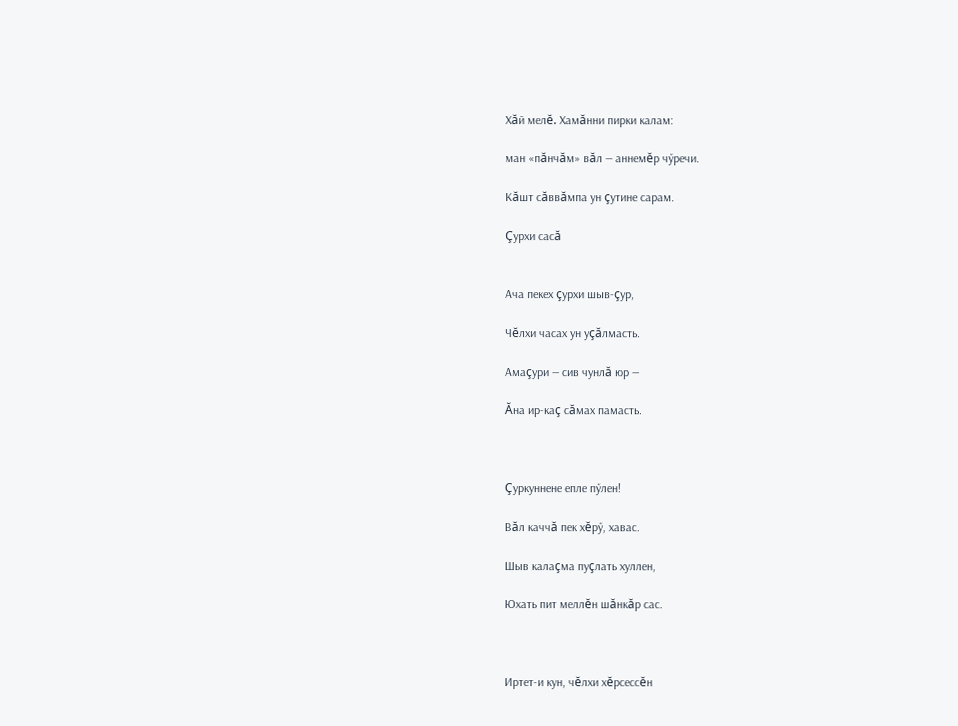Хăй мелĕ. Хамăнни пирки калам:

ман «пăнчăм» вăл — аннемĕр чӳречи.

Кăшт сăввăмпа ун çутине сарам.

Çурхи сасă


Ача пекех çурхи шыв-çур,

Чĕлхи часах ун уçăлмасть.

Амаçури — сив чунлă юр —

Ăна ир-каç сăмах памасть.



Çуркуннене епле пӳлен!

Вăл каччă пек хĕрӳ, хавас.

Шыв калаçма пуçлать хуллен,

Юхать пит меллĕн шăнкăр сас.



Иртет-и кун, чĕлхи хĕрсессĕн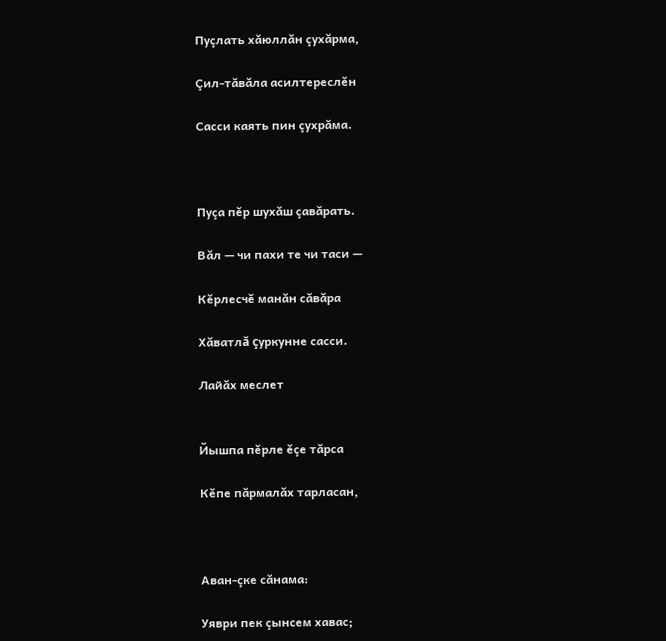Пуçлать хăюллăн çухăрма,

Çил-тăвăла асилтереслĕн

Сасси каять пин çухрăма.



Пуçа пĕр шухăш çавăрать.

Вăл — чи пахи те чи таси —

Кĕрлесчĕ манăн сăвăра

Хăватлă çуркунне сасси.

Лайăх меслет


Йышпа пĕрле ĕçе тăрса

Кĕпе пăрмалăх тарласан,



Аван-çке сăнама:

Уяври пек çынсем хавас;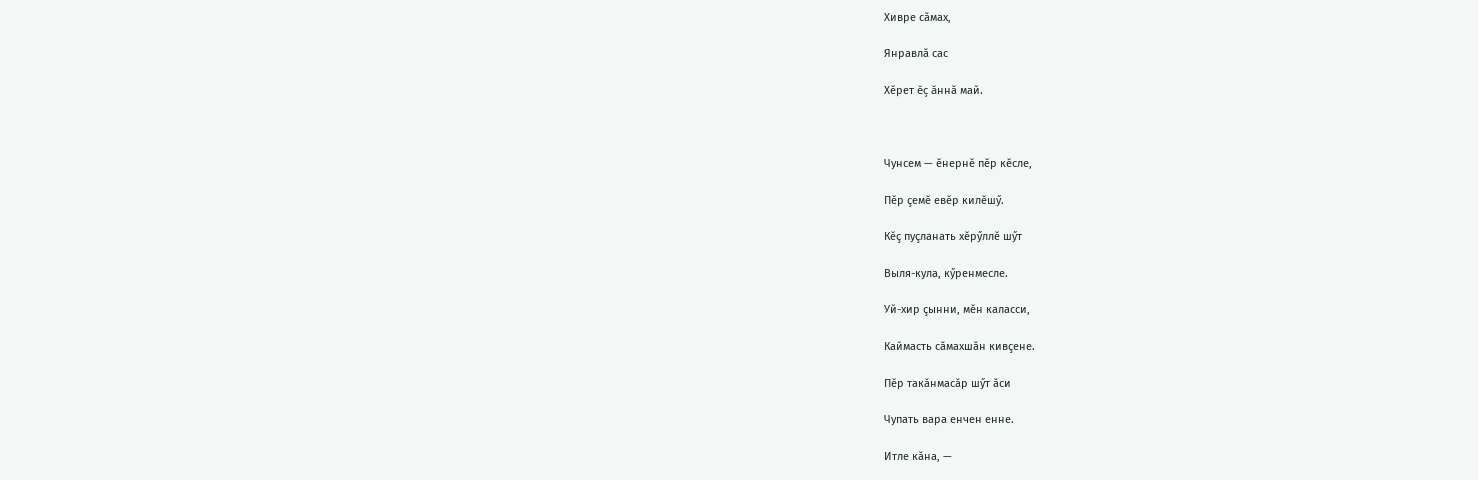Хивре сăмах,

Янравлă сас

Хĕрет ĕç ăннă май.



Чунсем — ĕнернĕ пĕр кĕсле,

Пĕр çемĕ евĕр килĕшӳ.

Кĕç пуçланать хĕрӳллĕ шӳт

Выля-кула, кӳренмесле.

Уй-хир çынни, мĕн каласси,

Каймасть сăмахшăн кивçене.

Пĕр такăнмасăр шӳт ăси

Чупать вара енчен енне.

Итле кăна, —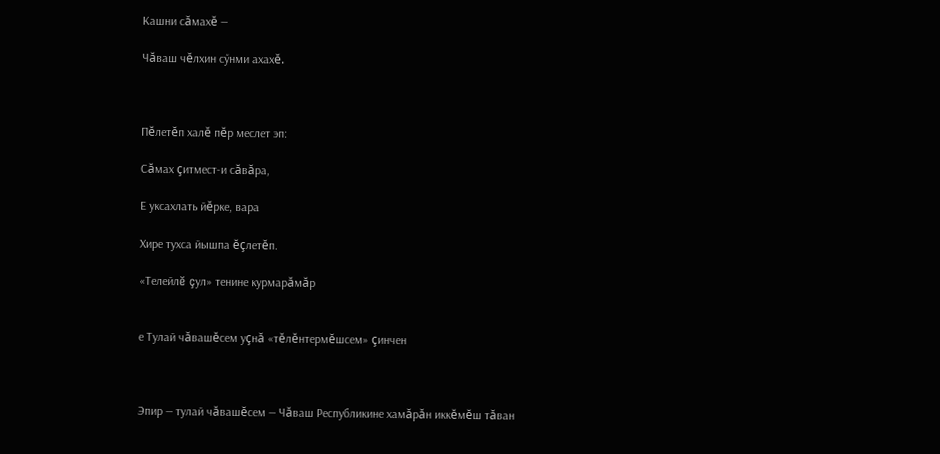Кашни сăмахĕ —

Чăваш чĕлхин сӳнми ахахĕ.



Пĕлетĕп халĕ пĕр меслет эп:

Сăмах çитмест-и сăвăра,

Е уксахлать йĕрке, вара

Хире тухса йышпа ĕçлетĕп.

«Телейлĕ çул» тенине курмарăмăр


е Тулай чăвашĕсем уçнă «тĕлĕнтермĕшсем» çинчен



Эпир — тулай чăвашĕсем — Чăваш Республикине хамăрăн иккĕмĕш тăван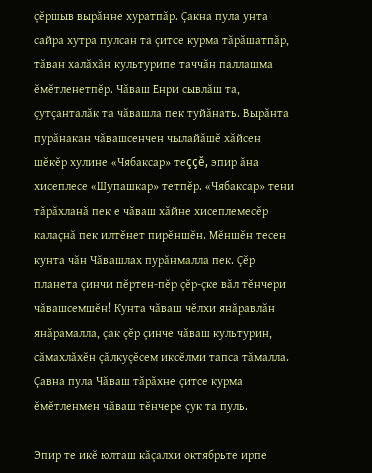çĕршыв вырăнне хуратпăр. Çакна пула унта сайра хутра пулсан та çитсе курма тăрăшатпăр, тăван халăхăн культурипе таччăн паллашма ĕмĕтленетпĕр. Чăваш Енри сывлăш та, çутçанталăк та чăвашла пек туйăнать. Вырăнта пурăнакан чăвашсенчен чылайăшĕ хăйсен шĕкĕр хулине «Чябаксар» теççĕ, эпир ăна хисеплесе «Шупашкар» тетпĕр. «Чябаксар» тени тăрăхланă пек е чăваш хăйне хисеплемесĕр калаçнă пек илтĕнет пирĕншĕн. Мĕншĕн тесен кунта чăн Чăвашлах пурăнмалла пек. Çĕр планета çинчи пĕртен-пĕр çĕр-çке вăл тĕнчери чăвашсемшĕн! Кунта чăваш чĕлхи янăравлăн янăрамалла, çак çĕр çинче чăваш культурин, сăмахлăхĕн çăлкуçĕсем иксĕлми тапса тăмалла. Çавна пула Чăваш тăрăхне çитсе курма ĕмĕтленмен чăваш тĕнчере çук та пуль.

Эпир те икĕ юлташ кăçалхи октябрьте ирпе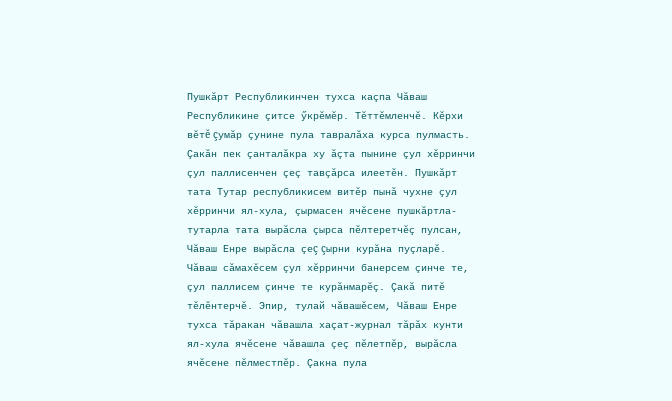Пушкăрт Республикинчен тухса каçпа Чăваш Республикине çитсе ӳкрĕмĕр. Тĕттĕмленчĕ. Кĕрхи вĕтĕ çумăр çунине пула тавралăха курса пулмасть. Çакăн пек çанталăкра ху ăçта пынине çул хĕрринчи çул паллисенчен çеç тавçăрса илеетĕн. Пушкăрт тата Тутар республикисем витĕр пынă чухне çул хĕрринчи ял-хула, çырмасен ячĕсене пушкăртла-тутарла тата вырăсла çырса пĕлтеретчĕç пулсан, Чăваш Енре вырăсла çеç çырни курăна пуçларĕ. Чăваш сăмахĕсем çул хĕрринчи банерсем çинче те, çул паллисем çинче те курăнмарĕç. Çакă питĕ тĕлĕнтерчĕ. Эпир, тулай чăвашĕсем, Чăваш Енре тухса тăракан чăвашла хаçат-журнал тăрăх кунти ял-хула ячĕсене чăвашла çеç пĕлетпĕр, вырăсла ячĕсене пĕлместпĕр. Çакна пула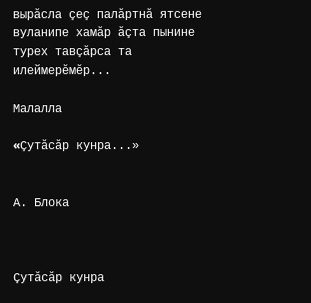вырăсла çеç палăртнă ятсене вуланипе хамăр ăçта пынине турех тавçăрса та илеймерĕмĕр...

Малалла

«Çутăсăр кунра...»


А. Блока



Çутăсăр кунра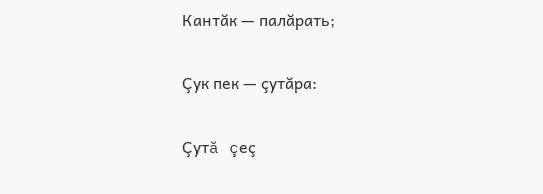Кантăк — палăрать;

Çук пек — çутăра:

Çутă çеç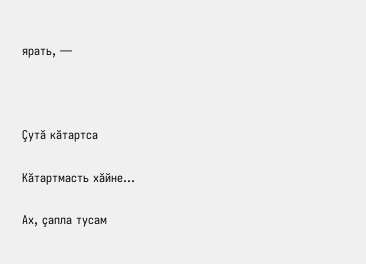ярать, —



Çутă кăтартса

Кăтартмасть хăйне...

Ах, çапла тусам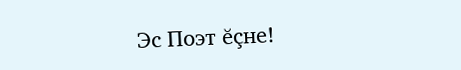Эс Поэт ĕçне!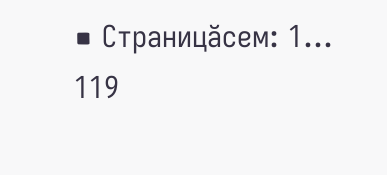■ Страницăсем: 1... 119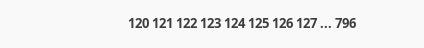120 121 122 123 124 125 126 127 ... 796